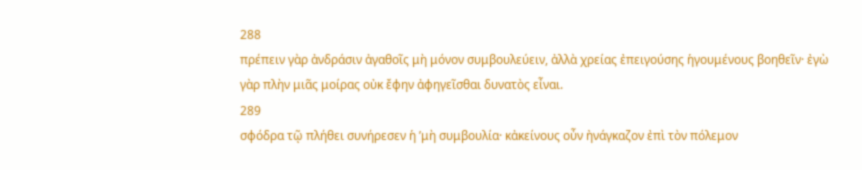288
πρέπειν γὰρ ἀνδράσιν ἀγαθοῖς μὴ μόνον συμβουλεύειν, ἀλλὰ χρείας ἐπειγούσης ἡγουμένους βοηθεῖν· ἐγὼ γὰρ πλὴν μιᾶς μοίρας οὐκ ἔφην ἀφηγεῖσθαι δυνατὸς εἶναι.
289
σφόδρα τῷ πλήθει συνήρεσεν ἡ ʼμὴ συμβουλία· κἀκείνους οὖν ἠνάγκαζον ἐπὶ τὸν πόλεμον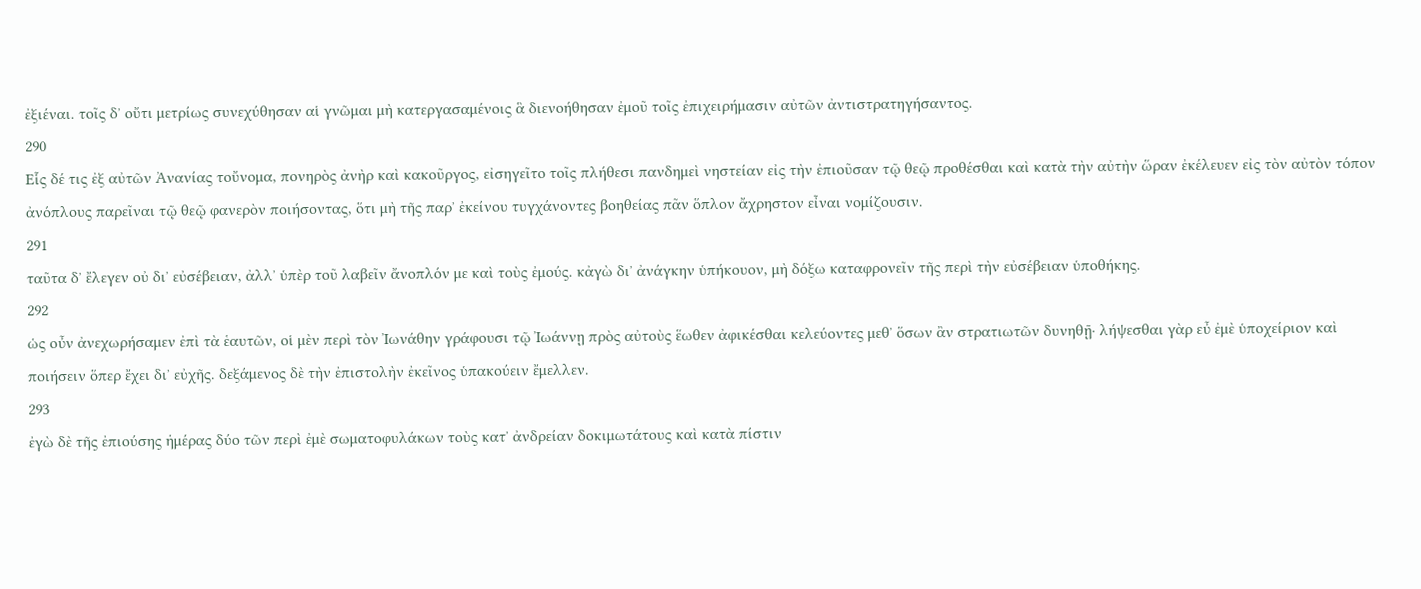ἐξιέναι. τοῖς δʼ οὔτι μετρίως συνεχύθησαν αἱ γνῶμαι μὴ κατεργασαμένοις ἃ διενοήθησαν ἐμοῦ τοῖς ἐπιχειρήμασιν αὐτῶν ἀντιστρατηγήσαντος.
290
Εἷς δέ τις ἐξ αὐτῶν Ἀνανίας τοὔνομα, πονηρὸς ἀνὴρ καὶ κακοῦργος, εἰσηγεῖτο τοῖς πλήθεσι πανδημεὶ νηστείαν εἰς τὴν ἐπιοῦσαν τῷ θεῷ προθέσθαι καὶ κατὰ τὴν αὐτὴν ὥραν ἐκέλευεν εἰς τὸν αὐτὸν τόπον ἀνόπλους παρεῖναι τῷ θεῷ φανερὸν ποιήσοντας, ὅτι μὴ τῆς παρʼ ἐκείνου τυγχάνοντες βοηθείας πᾶν ὅπλον ἄχρηστον εἶναι νομίζουσιν.
291
ταῦτα δʼ ἔλεγεν οὐ διʼ εὐσέβειαν, ἀλλʼ ὑπὲρ τοῦ λαβεῖν ἄνοπλόν με καὶ τοὺς ἐμούς. κἀγὼ διʼ ἀνάγκην ὑπήκουον, μὴ δόξω καταφρονεῖν τῆς περὶ τὴν εὐσέβειαν ὑποθήκης.
292
ὡς οὖν ἀνεχωρήσαμεν ἐπὶ τὰ ἑαυτῶν, οἱ μὲν περὶ τὸν Ἰωνάθην γράφουσι τῷ Ἰωάννῃ πρὸς αὐτοὺς ἕωθεν ἀφικέσθαι κελεύοντες μεθʼ ὅσων ἂν στρατιωτῶν δυνηθῇ· λήψεσθαι γὰρ εὖ ἐμὲ ὑποχείριον καὶ ποιήσειν ὅπερ ἔχει διʼ εὐχῆς. δεξάμενος δὲ τὴν ἐπιστολὴν ἐκεῖνος ὑπακούειν ἔμελλεν.
293
ἐγὼ δὲ τῆς ἐπιούσης ἡμέρας δύο τῶν περὶ ἐμὲ σωματοφυλάκων τοὺς κατʼ ἀνδρείαν δοκιμωτάτους καὶ κατὰ πίστιν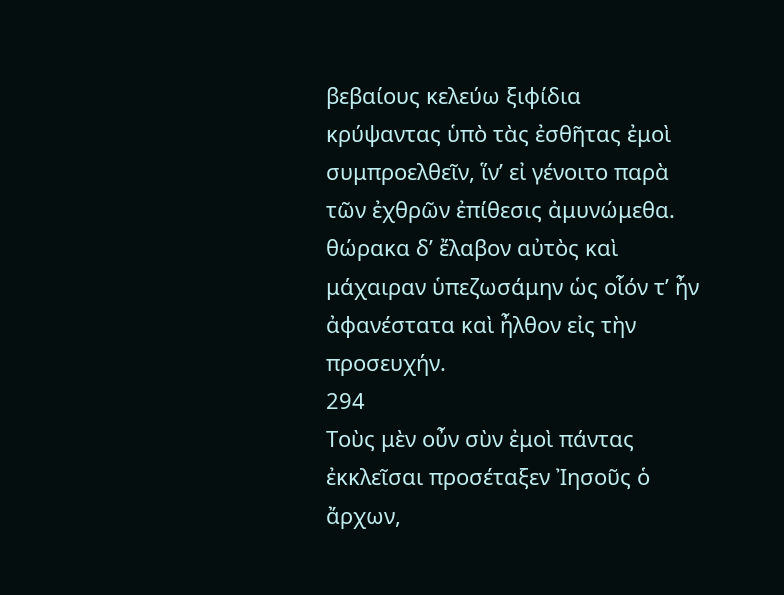βεβαίους κελεύω ξιφίδια κρύψαντας ὑπὸ τὰς ἐσθῆτας ἐμοὶ συμπροελθεῖν, ἵνʼ εἰ γένοιτο παρὰ τῶν ἐχθρῶν ἐπίθεσις ἀμυνώμεθα. θώρακα δʼ ἔλαβον αὐτὸς καὶ μάχαιραν ὑπεζωσάμην ὡς οἷόν τʼ ἦν ἀφανέστατα καὶ ἦλθον εἰς τὴν προσευχήν.
294
Τοὺς μὲν οὖν σὺν ἐμοὶ πάντας ἐκκλεῖσαι προσέταξεν Ἰησοῦς ὁ ἄρχων,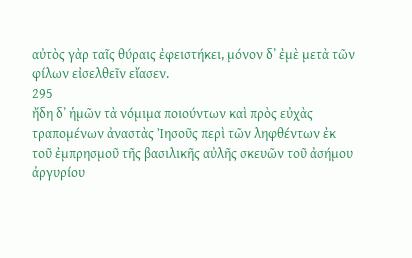αὐτὸς γὰρ ταῖς θύραις ἐφειστήκει, μόνον δʼ ἐμὲ μετὰ τῶν φίλων εἰσελθεῖν εἴασεν.
295
ἤδη δʼ ἡμῶν τὰ νόμιμα ποιούντων καὶ πρὸς εὐχὰς τραπομένων ἀναστὰς Ἰησοῦς περὶ τῶν ληφθέντων ἐκ τοῦ ἐμπρησμοῦ τῆς βασιλικῆς αὐλῆς σκευῶν τοῦ ἀσήμου ἀργυρίου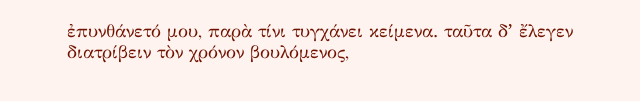ἐπυνθάνετό μου, παρὰ τίνι τυγχάνει κείμενα. ταῦτα δʼ ἔλεγεν διατρίβειν τὸν χρόνον βουλόμενος,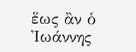ἕως ἂν ὁ Ἰωάννης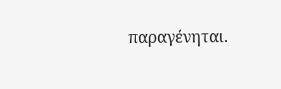παραγένηται.